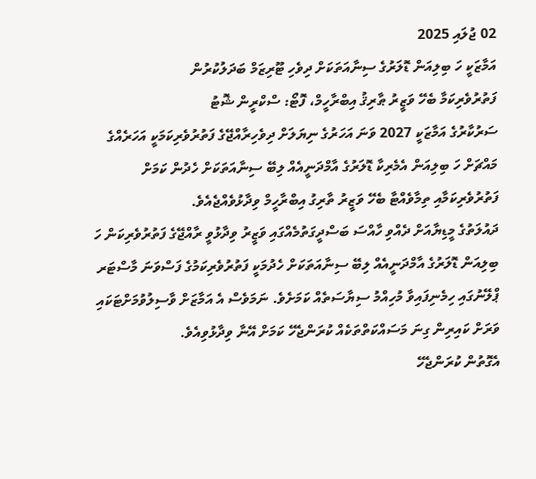02 ޖުލައި 2025
އަމާޒަކީ ހަ ބިލިއަން ޑޮލަރުގެ ސިނާއަތަކަށް ދިވެހި ޓޫރިޒަމް ބަދަލުކުރުން
ފަތުރުވެރިކަމާ ބެހޭ ވަޒީރު ޠާރިޤު އިބްރާހީމް، ފޮޓޯ: ސްކްރީން ޝޮޓު
ސަރުކާރުގެ އަމާޒަކީ 2027 ވަނަ އަހަރުގެ ނިޔަލަށް ދިވެހިރާއްޖޭގެ ފަތުރުވެރިކަމަކީ އަހަރެއްގެ މައްޗަށް ހަ ބިލިއަން އެމެރިކާ ޑޮލަރުގެ އާމްދަނީއެއް ލިބޭ ސިނާއަތަކަށް ހެދުން ކަމަށް ފަތުރުވެރިކަމާއި ތިމާވެއްޓާ ބެހޭ ވަޒީރު ތާރިގު އިބްރާހީމް ވިދާޅުވެއްޖެއެވެ.
ދައުލަތުގެ މީޑިޔާއަށް ދެއްވި ހާއްސަ ބަސްދީގަތުމެއްގައި ވަޒީރު ވިދާޅުވީ ރާއްޖޭގެ ފަތުރުވެރިކަން ހަ ބިލިއަން ޑޮލަރުގެ އާމްދަނީއެއް ލިބޭ ސިނާއަތަކަށް ހެދުމަކީ ފަތުރުވެރިކަމުގެ ފަސްވަނަ މާސްޓަރ ޕްލޭނުގައި ހިމެނިފައިވާ މުހިއްމު ސިޔާސަތެއް ކަމަށެވެ. ނަމަވެސް އެ އަމާޒަށް ވާސިލުވުމަށްޓަކައި ވަރަށް ކައިރިން ގިނަ މަސައްކަތްތަކެއް ކުރަންޖެހޭ ކަމަށް އޭނާ ވިދާޅުވިއެވެ.
އެގޮތުން ކުރަންޖެހޭ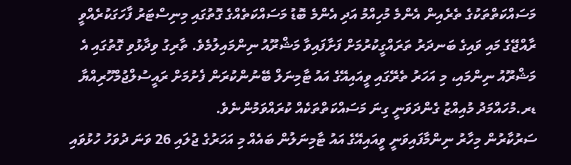މަސައްކަތްތަކުގެ ތެރެއިން އެންމެ މުހިއްމު އަދި އެންމެ ބޮޑު މަސައްކަތެއްގެ ގޮތުގައި މިނިސްޓަރު ފާހަގަކުރެއްވީ ރާއްޖޭގެ މައި ވައިގެ ބަނދަރު ތަރައްގީކުރުމަށް ފަށާފައިވާ މަޝްރޫއު ނިންމައިލުމެވެ. ތާރިގު ވިދާޅުވި ގޮތުގައި އެ މަޝްރޫއު ނިންމައި، މި އަހަރު ތެރޭގައި ވީއައިއޭގެ އައު ޓާމިނަލް ބޭނުންކުރަން ފެށުމަށް ރައީސުލްޖުމްހޫރިއްޔާ ޑރ.މުހައްމަދު މުއިއްޒު ގެންދަވަނީ ގިނަ މަސައްކަތްތަކެއް ކުރައްވަމުންނެވެ.
ސަރުކާރުން މިހާރު ނިންމާފައިވަނީ ވީއައިއޭގެ އައު ޓާމިނަލުން ބައެއް މި އަހަރުގެ ޖުލައި 26 ވަނަ ދުވަހު ހުޅުވައި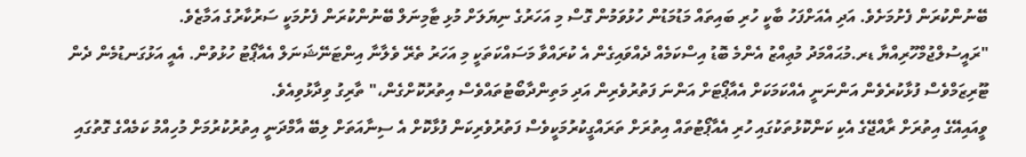ބޭނުންކުރަން ފެށުމަށެވެ. އަދި އެއަށްފަހު ބާކީ ހުރި ބައިތައް މަޑުމަޑުން ހުޅުވަމުން ގޮސް މި އަހަރުގެ ނިޔަލަށް މުޅި ޓާމިނަލް ބޭނުންކުރަން ފެށުމަކީ ސަރުކާރުގެ އަމާޒެވެ.
"ރައީސުލްޖުމްހޫރިއްޔާ ޑރ.މުޙައްމަދު މުޢިއްޒު އެންމެ ބޮޑު އިސްކަމެއް ދެއްވައިގެން އެ ކުރައްވާ މަސައްކަތަކީ މި އަހަރު ތެރޭ ވެލާނާ އިންޓަނޭޝަނަލް އެއާޕޯޓު ހުޅުވުން. އެއީ އަޅުގަނޑުމެން ދެން ޓޫރިޒަމްވެސް ފުޅާކުރެވެން އަންނަނީ އެއްކަމަކަށް އެއާޕޯޓަށް އަންނަ ފަތުރުވެރިން އަދި މަތިންދާބޯޓުތައްވެސް އިތުރުކޮށްގެން،" ތާރިގު ވިދާޅުވިއެވެ.
ވީއައިއޭގެ އިތުރަށް ރާއްޖޭގެ އެކި ކަންކޮޅުތަކުގައި ހުރި އެއާޕޯޓުތައް އިތުރަށް ތަރައްގީކުރުމަކީވެސް ފަތުރުވެރިކަން ފުޅާކޮށް އެ ސިނާއަތަށް ލިބޭ އާމްދަނީ އިތުރުކުރުމަށް މުހިއްމު ކަމެއްގެ ގޮތުގައި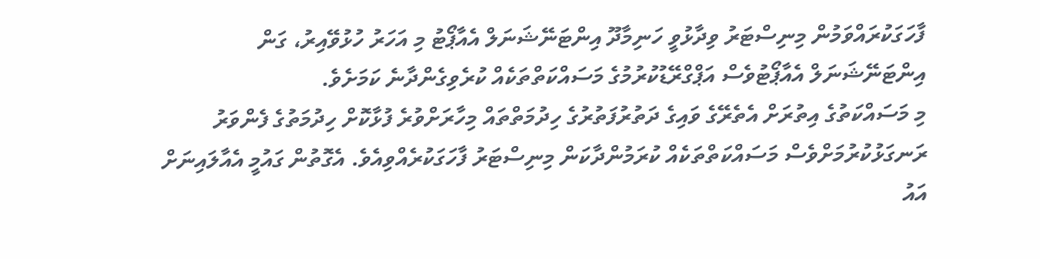ފާހަގަކުރައްވަމުން މިނިސްޓަރު ވިދާޅުވީ ހަނިމާދޫ އިންޓަނޭޝަނަލް އެއާޕޯޓު މި އަހަރު ހުޅުވޭއިރު، ގަން އިންޓަނޭޝަނަލް އެއާޕޯޓުވެސް އަޕްގްރޭޑުކުރުމުގެ މަސައްކަތްތަކެއް ކުރެވިގެންދާނެ ކަމަށެވެ.
މި މަސައްކަތުގެ އިތުރަށް އެތެރޭގެ ވައިގެ ދަތުރުފަތުރުގެ ހިދުމަތްތައް މިހާރަށްވުރެ ފުޅާކޮށް ހިދުމަތުގެ ފެންވަރު ރަނގަޅުކުރުމަށްވެސް މަސައްކަތްތަކެއް ކުރަމުންދާކަން މިނިސްޓަރު ފާހަގަކުރެއްވިއެވެ. އެގޮތުން ގައުމީ އެއާލައިނަށް އައު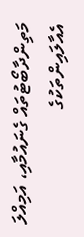މަތިންދާބޯޓުތައް ގެނައުމާއި، އަމިއްލަ އެއާލައިންތަކުގެ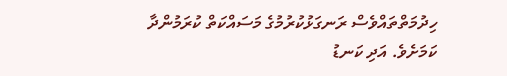ހިދުމަތްތައްވެސް ރަނގަޅުކުރުމުގެ މަސައްކަތް ކުރަމުންދާ ކަމަށެވެ. އަދި ކަނޑު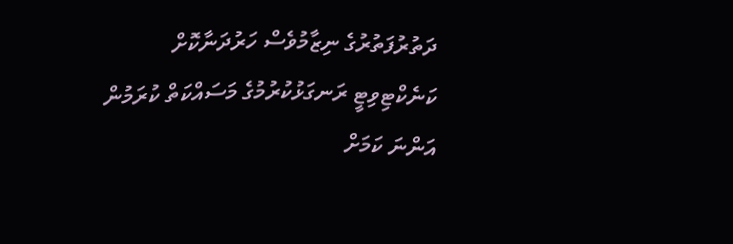ދަތުރުފަތުރުގެ ނިޒާމުވެސް ހަރުދަނާކޮށް ކަނެކްޓިވިޓީ ރަނގަޅުކުރުމުގެ މަސައްކަތް ކުރަމުން އަންނަ ކަމަށް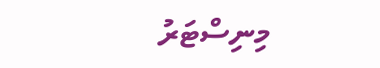މިނިސްޓަރު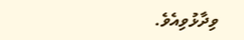ވިދާޅުވިއެވެ.